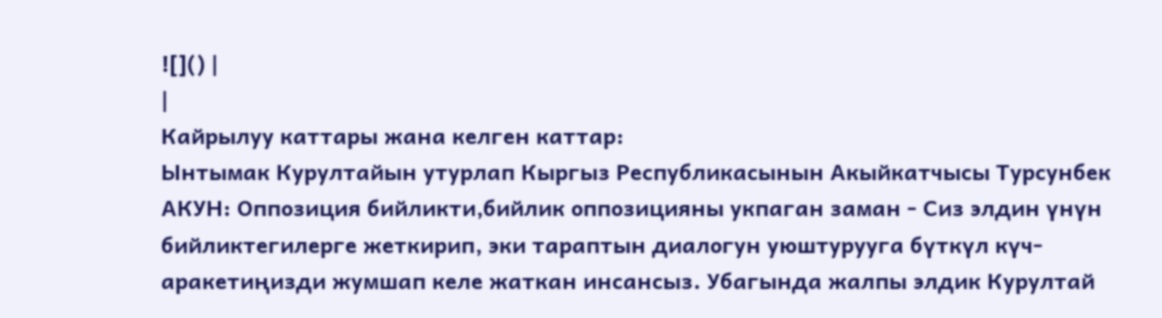![]() |
|
Кайрылуу каттары жана келген каттар:
Ынтымак Курултайын утурлап Кыргыз Республикасынын Акыйкатчысы Турсунбек АКУН: Оппозиция бийликти,бийлик оппозицияны укпаган заман - Сиз элдин үнүн бийликтегилерге жеткирип, эки тараптын диалогун уюштурууга бүткүл күч-аракетиңизди жумшап келе жаткан инсансыз. Убагында жалпы элдик Курултай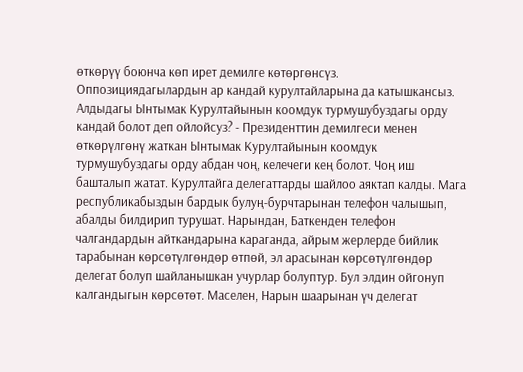өткөрүү боюнча көп ирет демилге көтөргөнсүз. Оппозициядагылардын ар кандай курултайларына да катышкансыз. Алдыдагы Ынтымак Курултайынын коомдук турмушубуздагы орду кандай болот деп ойлойсуз? - Президенттин демилгеси менен өткөрүлгөнү жаткан Ынтымак Курултайынын коомдук турмушубуздагы орду абдан чоң, келечеги кең болот. Чоң иш башталып жатат. Курултайга делегаттарды шайлоо аяктап калды. Мага республикабыздын бардык булуң-бурчтарынан телефон чалышып, абалды билдирип турушат. Нарындан, Баткенден телефон чалгандардын айткандарына караганда, айрым жерлерде бийлик тарабынан көрсөтүлгөндөр өтпөй, эл арасынан көрсөтүлгөндөр делегат болуп шайланышкан учурлар болуптур. Бул элдин ойгонуп калгандыгын көрсөтөт. Маселен, Нарын шаарынан үч делегат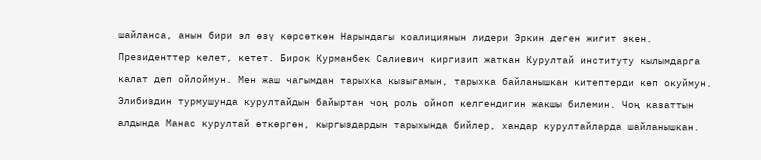шайланса, анын бири эл өзү көрсөткөн Нарындагы коалициянын лидери Эркин деген жигит экен. Президенттер келет, кетет. Бирок Курманбек Салиевич киргизип жаткан Курултай институту кылымдарга калат деп ойлоймун. Мен жаш чагымдан тарыхка кызыгамын, тарыхка байланышкан китептерди көп окуймун. Элибиздин турмушунда курултайдын байыртан чоң роль ойноп келгендигин жакшы билемин. Чоң казаттын алдында Манас курултай өткөргөн, кыргыздардын тарыхында бийлер, хандар курултайларда шайланышкан.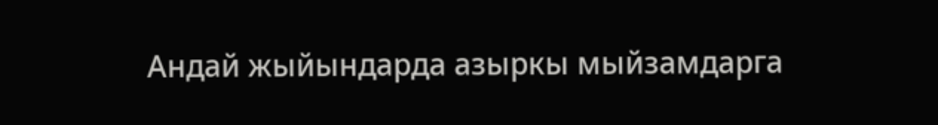Андай жыйындарда азыркы мыйзамдарга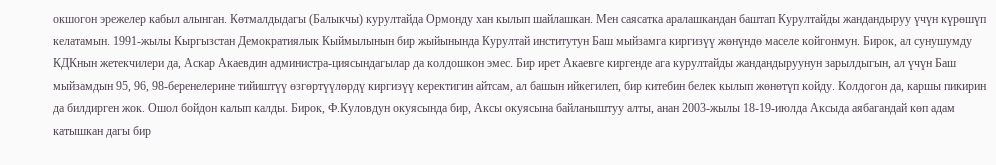окшогон эрежелер кабыл алынган. Көтмалдыдагы (Балыкчы) курултайда Ормонду хан кылып шайлашкан. Мен саясатка аралашкандан баштап Курултайды жандандыруу үчүн күрөшүп келатамын. 1991-жылы Кыргызстан Демократиялык Кыймылынын бир жыйынында Курултай институтун Баш мыйзамга киргизүү жөнүндө маселе койгонмун. Бирок, ал сунушумду КДКнын жетекчилери да, Аскар Акаевдин администра-циясындагылар да колдошкон эмес. Бир ирет Акаевге киргенде ага курултайды жандандыруунун зарылдыгын, ал үчүн Баш мыйзамдын 95, 96, 98-беренелерине тийиштүү өзгөртүүлөрдү киргизүү керектигин айтсам, ал башын ийкегилеп, бир китебин белек кылып жөнөтүп койду. Колдогон да, каршы пикирин да билдирген жок. Ошол бойдон калып калды. Бирок, Ф.Куловдун окуясында бир, Аксы окуясына байланыштуу алты, анан 2003-жылы 18-19-июлда Аксыда аябагандай көп адам катышкан дагы бир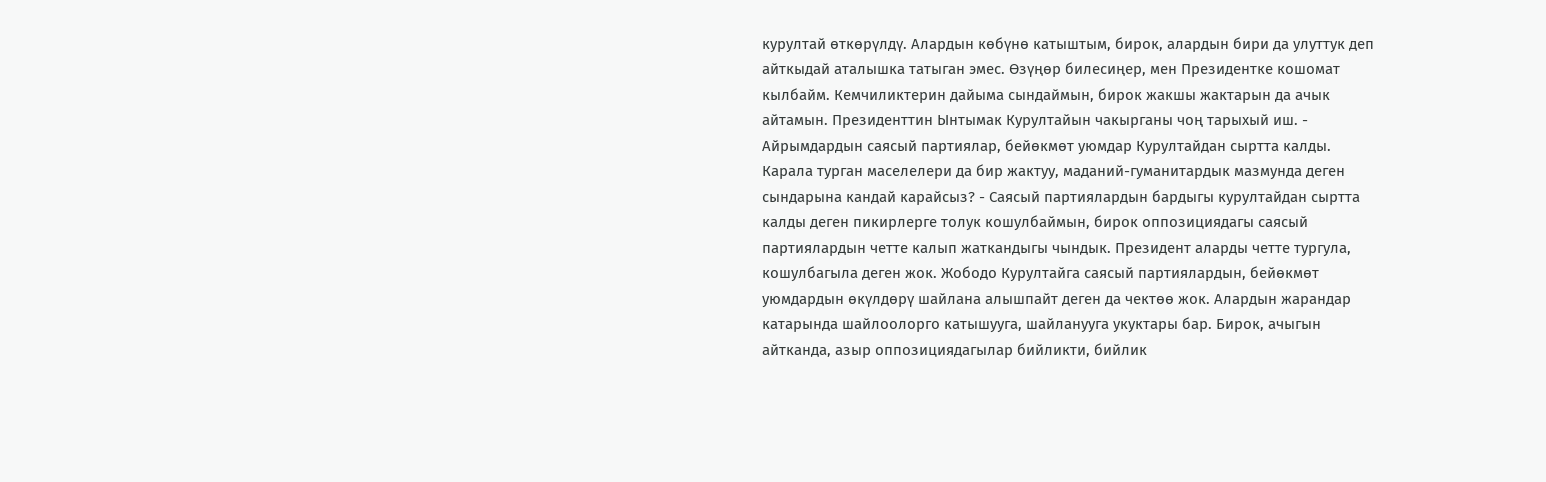курултай өткөрүлдү. Алардын көбүнө катыштым, бирок, алардын бири да улуттук деп айткыдай аталышка татыган эмес. Өзүңөр билесиңер, мен Президентке кошомат кылбайм. Кемчиликтерин дайыма сындаймын, бирок жакшы жактарын да ачык айтамын. Президенттин Ынтымак Курултайын чакырганы чоң тарыхый иш. - Айрымдардын саясый партиялар, бейөкмөт уюмдар Курултайдан сыртта калды. Карала турган маселелери да бир жактуу, маданий-гуманитардык мазмунда деген сындарына кандай карайсыз? - Саясый партиялардын бардыгы курултайдан сыртта калды деген пикирлерге толук кошулбаймын, бирок оппозициядагы саясый партиялардын четте калып жаткандыгы чындык. Президент аларды четте тургула, кошулбагыла деген жок. Жободо Курултайга саясый партиялардын, бейөкмөт уюмдардын өкүлдөрү шайлана алышпайт деген да чектөө жок. Алардын жарандар катарында шайлоолорго катышууга, шайланууга укуктары бар. Бирок, ачыгын айтканда, азыр оппозициядагылар бийликти, бийлик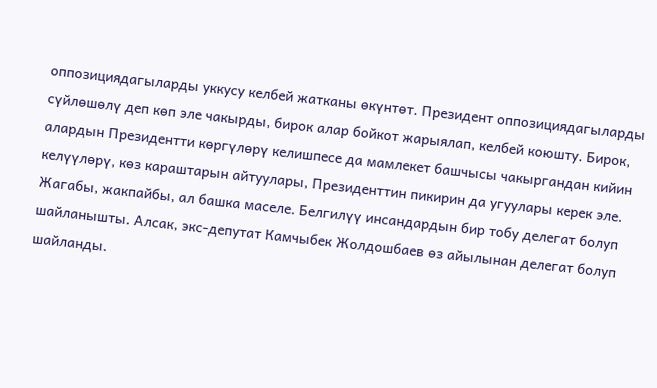оппозициядагыларды уккусу келбей жатканы өкүнтөт. Президент оппозициядагыларды сүйлөшөлү деп көп эле чакырды, бирок алар бойкот жарыялап, келбей коюшту. Бирок, алардын Президентти көргүлөрү келишпесе да мамлекет башчысы чакыргандан кийин келүүлөрү, көз караштарын айтуулары, Президенттин пикирин да угуулары керек эле. Жагабы, жакпайбы, ал башка маселе. Белгилүү инсандардын бир тобу делегат болуп шайланышты. Алсак, экс-депутат Камчыбек Жолдошбаев өз айылынан делегат болуп шайланды.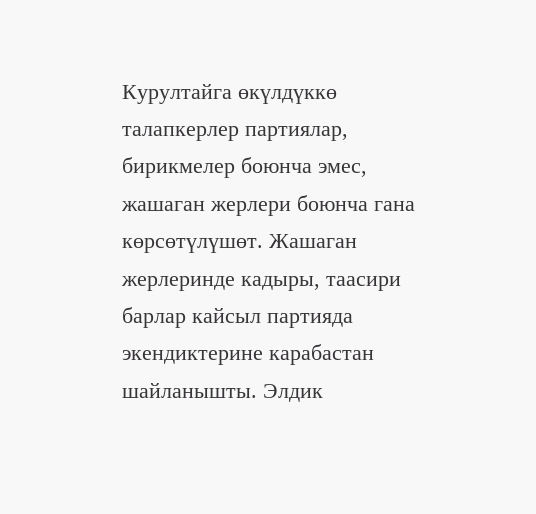Курултайга өкүлдүккө талапкерлер партиялар, бирикмелер боюнча эмес, жашаган жерлери боюнча гана көрсөтүлүшөт. Жашаган жерлеринде кадыры, таасири барлар кайсыл партияда экендиктерине карабастан шайланышты. Элдик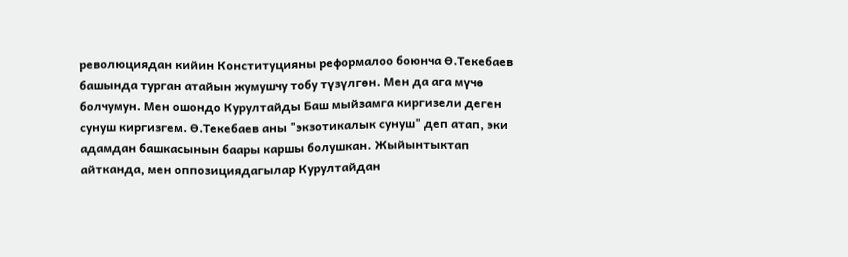революциядан кийин Конституцияны реформалоо боюнча Ө.Текебаев башында турган атайын жумушчу тобу түзүлгөн. Мен да ага мүчө болчумун. Мен ошондо Курултайды Баш мыйзамга киргизели деген сунуш киргизгем. Ө.Текебаев аны "экзотикалык сунуш" деп атап, эки адамдан башкасынын баары каршы болушкан. Жыйынтыктап айтканда, мен оппозициядагылар Курултайдан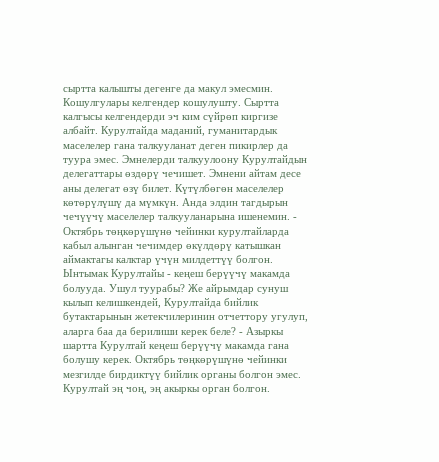сыртта калышты дегенге да макул эмесмин. Кошулгулары келгендер кошулушту. Сыртта калгысы келгендерди эч ким сүйрөп киргизе албайт. Курултайда маданий, гуманитардык маселелер гана талкууланат деген пикирлер да туура эмес. Эмнелерди талкуулоону Курултайдын делегаттары өздөрү чечишет. Эмнени айтам десе аны делегат өзү билет. Күтүлбөгөн маселелер көтөрүлүшү да мүмкүн. Анда элдин тагдырын чечүүчү маселелер талкууланарына ишенемин. - Октябрь төңкөрүшүнө чейинки курултайларда кабыл алынган чечимдер өкүлдөрү катышкан аймактагы калктар үчүн милдеттүү болгон. Ынтымак Курултайы - кеңеш берүүчү макамда болууда. Ушул туурабы? Же айрымдар сунуш кылып келишкендей, Курултайда бийлик бутактарынын жетекчилеринин отчеттору угулуп, аларга баа да берилиши керек беле? - Азыркы шартта Курултай кеңеш берүүчү макамда гана болушу керек. Октябрь төңкөрүшүнө чейинки мезгилде бирдиктүү бийлик органы болгон эмес. Курултай эң чоң, эң акыркы орган болгон.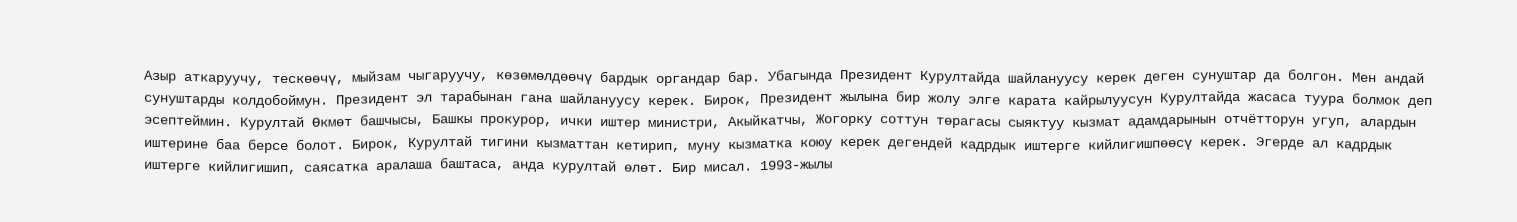Азыр аткаруучу, тескөөчү, мыйзам чыгаруучу, көзөмөлдөөчү бардык органдар бар. Убагында Президент Курултайда шайлануусу керек деген сунуштар да болгон. Мен андай сунуштарды колдобоймун. Президент эл тарабынан гана шайлануусу керек. Бирок, Президент жылына бир жолу элге карата кайрылуусун Курултайда жасаса туура болмок деп эсептеймин. Курултай Өкмөт башчысы, Башкы прокурор, ички иштер министри, Акыйкатчы, Жогорку соттун төрагасы сыяктуу кызмат адамдарынын отчётторун угуп, алардын иштерине баа берсе болот. Бирок, Курултай тигини кызматтан кетирип, муну кызматка коюу керек дегендей кадрдык иштерге кийлигишпөөсү керек. Эгерде ал кадрдык иштерге кийлигишип, саясатка аралаша баштаса, анда курултай өлөт. Бир мисал. 1993-жылы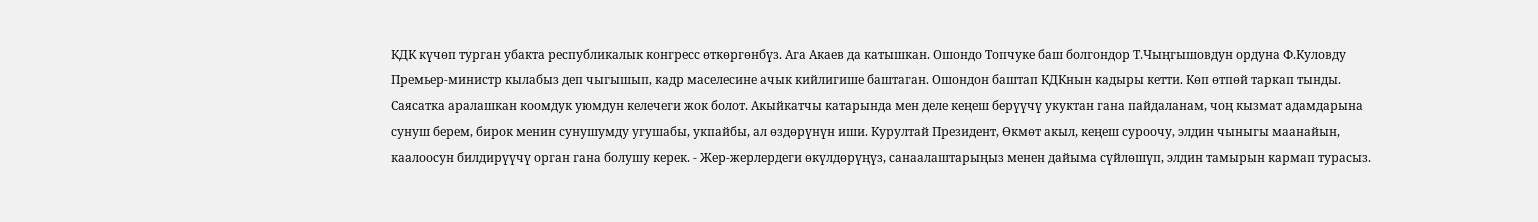КДК күчөп турган убакта республикалык конгресс өткөргөнбүз. Ага Акаев да катышкан. Ошондо Топчуке баш болгондор Т.Чыңгышовдун ордуна Ф.Куловду Премьер-министр кылабыз деп чыгышып, кадр маселесине ачык кийлигише баштаган. Ошондон баштап КДКнын кадыры кетти. Көп өтпөй таркап тынды. Саясатка аралашкан коомдук уюмдун келечеги жок болот. Акыйкатчы катарында мен деле кеңеш берүүчү укуктан гана пайдаланам, чоң кызмат адамдарына сунуш берем, бирок менин сунушумду угушабы, укпайбы, ал өздөрүнүн иши. Курултай Президент, Өкмөт акыл, кеңеш суроочу, элдин чыныгы маанайын, каалоосун билдирүүчү орган гана болушу керек. - Жер-жерлердеги өкүлдөрүңүз, санаалаштарыңыз менен дайыма сүйлөшүп, элдин тамырын кармап турасыз.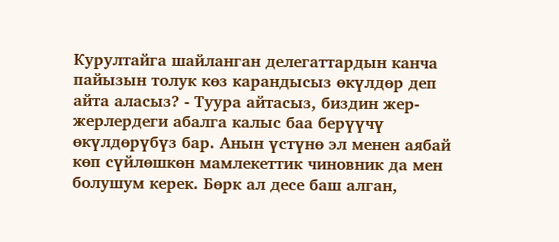Курултайга шайланган делегаттардын канча пайызын толук көз карандысыз өкүлдөр деп айта аласыз? - Туура айтасыз, биздин жер-жерлердеги абалга калыс баа берүүчү өкүлдөрүбүз бар. Анын үстүнө эл менен аябай көп сүйлөшкөн мамлекеттик чиновник да мен болушум керек. Бөрк ал десе баш алган,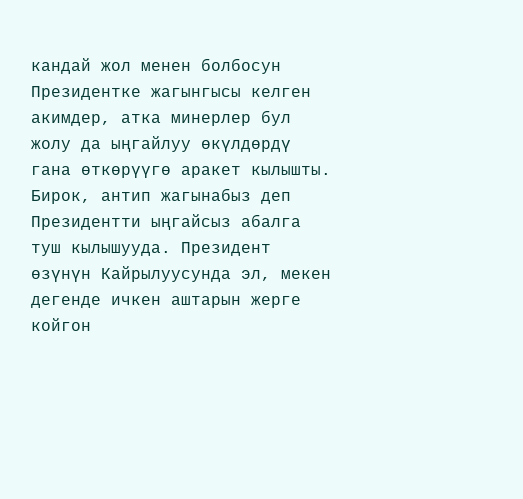кандай жол менен болбосун Президентке жагынгысы келген акимдер, атка минерлер бул жолу да ыңгайлуу өкүлдөрдү гана өткөрүүгө аракет кылышты. Бирок, антип жагынабыз деп Президентти ыңгайсыз абалга туш кылышууда. Президент өзүнүн Кайрылуусунда эл, мекен дегенде ичкен аштарын жерге койгон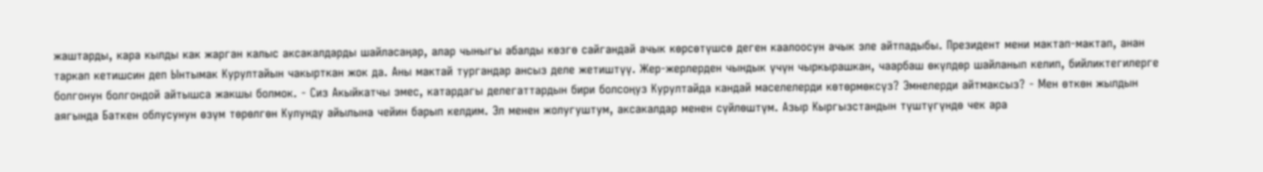жаштарды, кара кылды как жарган калыс аксакалдарды шайласаңар, алар чыныгы абалды көзгө сайгандай ачык көрсөтүшсө деген каалоосун ачык эле айтпадыбы. Президент мени мактап-мактап, анан таркап кетишсин деп Ынтымак Курултайын чакырткан жок да. Аны мактай тургандар ансыз деле жетиштүү. Жер-жерлерден чындык үчүн чыркырашкан, чаарбаш өкүлдөр шайланып келип, бийликтегилерге болгонун болгондой айтышса жакшы болмок. - Сиз Акыйкатчы эмес, катардагы делегаттардын бири болсоңуз Курултайда кандай маселелерди көтөрмөксүз? Эмнелерди айтмаксыз? - Мен өткөн жылдын аягында Баткен облусунун өзүм төрөлгөн Кулунду айылына чейин барып келдим. Эл менен жолугуштум, аксакалдар менен сүйлөштүм. Азыр Кыргызстандын түштүгүндө чек ара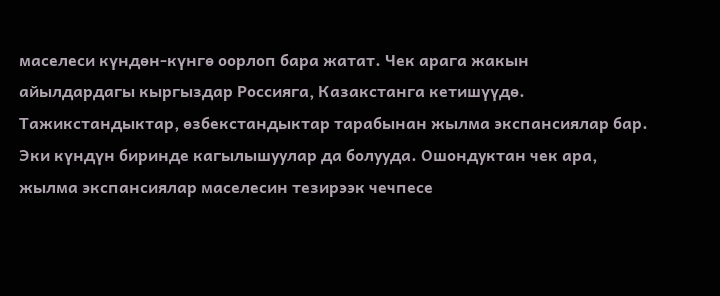маселеси күндөн-күнгө оорлоп бара жатат. Чек арага жакын айылдардагы кыргыздар Россияга, Казакстанга кетишүүдө. Тажикстандыктар, өзбекстандыктар тарабынан жылма экспансиялар бар. Эки күндүн биринде кагылышуулар да болууда. Ошондуктан чек ара, жылма экспансиялар маселесин тезирээк чечпесе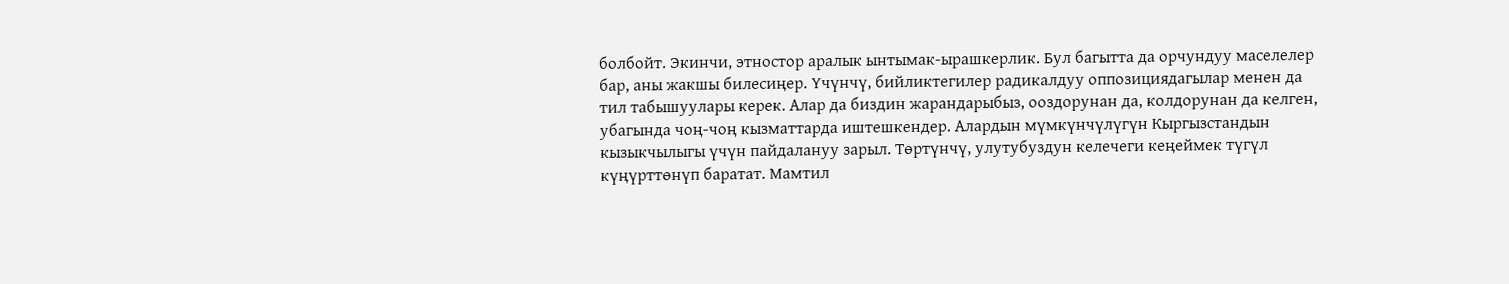болбойт. Экинчи, этностор аралык ынтымак-ырашкерлик. Бул багытта да орчундуу маселелер бар, аны жакшы билесиңер. Үчүнчү, бийликтегилер радикалдуу оппозициядагылар менен да тил табышуулары керек. Алар да биздин жарандарыбыз, ооздорунан да, колдорунан да келген, убагында чоң-чоң кызматтарда иштешкендер. Алардын мүмкүнчүлүгүн Кыргызстандын кызыкчылыгы үчүн пайдалануу зарыл. Төртүнчү, улутубуздун келечеги кеңеймек түгүл күңүрттөнүп баратат. Мамтил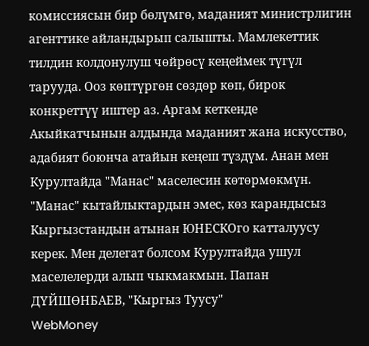комиссиясын бир бөлүмгө, маданият министрлигин агенттике айландырып салышты. Мамлекеттик тилдин колдонулуш чөйрөсү кеңеймек түгүл тарууда. Ооз көптүргөн сөздөр көп, бирок конкреттүү иштер аз. Аргам кеткенде Акыйкатчынын алдында маданият жана искусство, адабият боюнча атайын кеңеш түздүм. Анан мен Курултайда "Манас" маселесин көтөрмөкмүн. "Манас" кытайлыктардын эмес, көз карандысыз Кыргызстандын атынан ЮНЕСКОго катталуусу керек. Мен делегат болсом Курултайда ушул маселелерди алып чыкмакмын. Папан ДҮЙШӨНБАЕВ, "Кыргыз Туусу"
WebMoney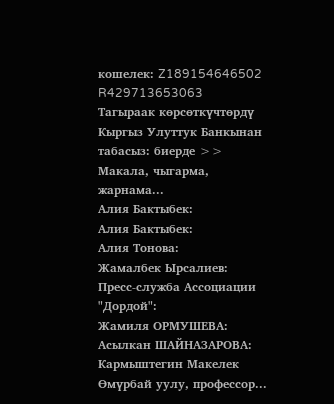кошелек: Z189154646502 R429713653063
Тагыраак көрсөткүчтөрдү Кыргыз Улуттук Банкынан табасыз: биерде >> Макала, чыгарма, жарнама...
Алия Бактыбек:
Алия Бактыбек:
Алия Тонова:
Жамалбек Ырсалиев:
Пресс-служба Ассоциации "Дордой":
Жамиля ОРМУШЕВА:
Асылкан ШАЙНАЗАРОВА: Кармыштегин Макелек Өмүрбай уулу, профессор...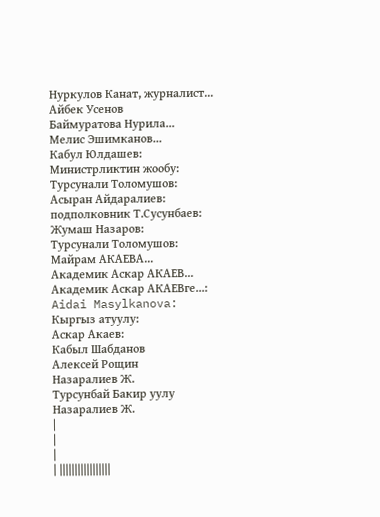Нуркулов Канат, журналист... Айбек Усенов
Баймуратова Нурила...
Мелис Эшимканов...
Кабул Юлдашев:
Министрликтин жообу:
Турсунали Толомушов:
Асыран Айдаралиев:
подполковник Т.Сусунбаев:
Жумаш Назаров:
Турсунали Толомушов:
Майрам АКАЕВА...
Академик Аскар АКАЕВ...
Академик Аскар АКАЕВге...:
Aidai Masylkanova:
Кыргыз атуулу:
Аскар Акаев:
Кабыл Шабданов
Алексей Рощин
Назаралиев Ж.
Турсунбай Бакир уулу
Назаралиев Ж.
|
|
|
| |||||||||||||||||